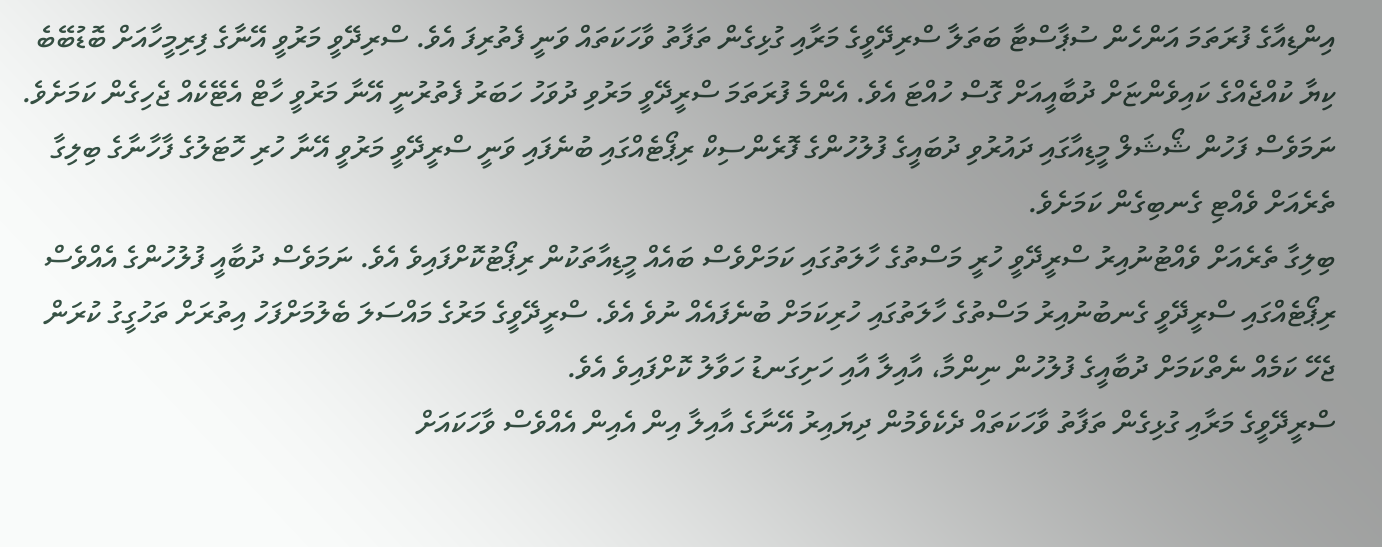އިންޑިއާގެ ފުރަތަމަ އަންހެން ސުޕާސްޓާ ބަތަލާ ސްރިދޭވީގެ މަރާއި ގުޅިގެން ތަފާތު ވާހަކަތައް ވަނީ ފެތުރިފަ އެވެ. ސްރިދޭވީ މަރުވީ އޭނާގެ ފިރިމީހާއަށް ބޮޑުބޭބެ ކިޔާ ކުއްޖެއްގެ ކައިވެންޏަށް ދުބާއީއަށް ގޮސް ހުއްޓަ އެވެ. އެންމެ ފުރަތަމަ ސްރީދޭވީ މަރުވި ދުވަހު ހަބަރު ފެތުރުނީ އޭނާ މަރުވީ ހާޓް އެޓޭކެއް ޖެހިގެން ކަމަށެވެ. ނަމަވެސް ފަހުން ޝޯޝަލް މީޑިއާގައި ދައުރުވި ދުބައީގެ ފުލުހުންގެ ފޮރެންސިކް ރިޕޯޓެއްގައި ބުނެފައި ވަނީ ސްރީދޭވީ މަރުވީ އޭނާ ހުރި ހޮޓަލުގެ ފާހާނާގެ ބިލިގާ ތެރެއަށް ވެއްޓި ގެނބިގެން ކަމަށެވެ.
ބިލިގާ ތެރެއަށް ވެއްޓުނުއިރު ސްރީދޭވީ ހުރީ މަސްތުގެ ހާލަތުގައި ކަމަށްވެސް ބައެއް މީޑިއާތަކުން ރިޕޯޓުކޮށްފައިވެ އެވެ. ނަމަވެސް ދުބާއީ ފުލުހުންގެ އެއްވެސް ރިޕޯޓެއްގައި ސްރީދޭވީ ގެނބުނުއިރު މަސްތުގެ ހާލަތުގައި ހުރިކަމަށް ބުނެފައެއް ނުވެ އެވެ. ސްރީދޭވީގެ މަރުގެ މައްސަލަ ބެލުމަށްފަހު އިތުރަށް ތަހުގީގު ކުރަން ޖެހޭ ކަމެއް ނެތްކަމަށް ދުބާއީގެ ފުލުހުން ނިންމާ، އާއިލާ އާއި ހަށިގަނޑު ހަވާލު ކޮށްފައިވެ އެވެ.
ސްރީދޭވީގެ މަރާއި ގުޅިގެން ތަފާތު ވާހަކަތައް ދެކެވެމުން ދިޔައިރު އޭނާގެ އާއިލާ އިން އެއިން އެއްވެސް ވާހަކައަށް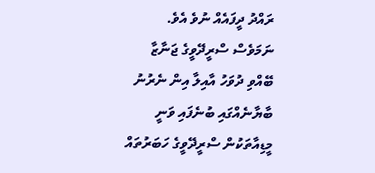ރައްދު ދީފައެއް ނުވެ އެވެ.
ނަމަވެސް ސްރީދޭވީގެ ޖަނާޒާ ބޭއްވި ދުވަހު އާއިލާ އިން ނެރުނު ބާޔާނެއްގައި ބުނެފައި ވަނީ މީޑިއާތަކުން ސްރީދޭވީގެ ހަބަރުތައް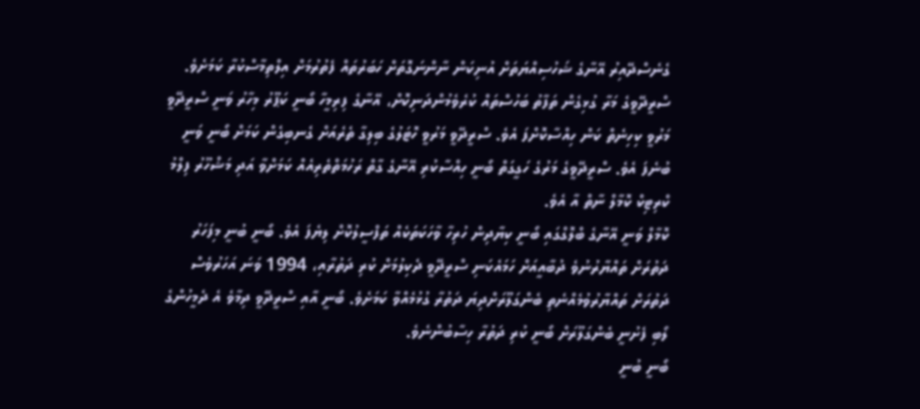ގެނެސްދޭއިރު އޭނާގެ ޝަހުސިއްޔަތަށް އުނިކަން ނާންނަގޮތަށް ހަބަރުތައް ފެތުރުމަށް އިލްތިމާސްކުރާ ކަމަށެވެ.
ސްރީދޭވީގެ މަރާ ގުޅިގެން ތަފާތު ބަހުސްތައް ކުރެވެމުންދަނިކޮށް، އޭނާގެ ފިރިމީހާ ބޯނީ ކަޕޫރު މިހާރު ވަނީ ސްރީދޭވީ މަރުވީ ކިހިނެތް ކަން ހިއްސާކޮށްފަ އެވެ. ސްރީދޭވީ މަރުވީ ހޮޓަލުގެ ބިލިގާ ތެރެއަށް ގެނބިގެން ކަމަށް ބޯނީ ވަނީ ބުނެފަ އެވެ. ސްރީދޭވީގެ މަރުގެ ހަގީގަތް ބޯނީ ހިއްސާކުރި އޭނާގެ ގާތް ރަހުމަތްތެރިއެއް ކަމަށްވާ އަދި މަޝްހޫރު ފިލްމު ކްރިޓިކް ކޮމާލް ނާތް އާ އެވެ.
ކޮމާލް ވަނީ އޭނާގެ ބްލޮގްގައި ބޯނީ ކިޔާދިން ހުރިހާ ވާހަކަތަކެއް ތަފްސީލުކޮށް ލިޔެފަ އެވެ. ބޯނީ ބުނީ މިފަހަރު ދަތުރަށް ތައްޔާރުނުވެ ދުބާއީއަށް ހަމައެކަނި ސްރީދޭވީ ދެކިލުމަށް ކުރި ދަތުރާއި، 1994 ވަނަ އަހަރުވެސް ދަތުރަށް ތައްޔާރުވުމެއްނެތި ބެންގަލޫރަށްދިޔަ ދަތުރާ ގުޅުމެއްވާ ކަމަށެވެ. ބޯނީ އާއި ސްރީދޭވީ ދިމާވެ އެ ދެމީހުންގެ ލޯބި ފެށުނީ ބެންގަލޫރަށް ބޯނީ ކުރި ދަތުރާ ހިސާބުންނެވެ.
ބޯނީ ބުނީ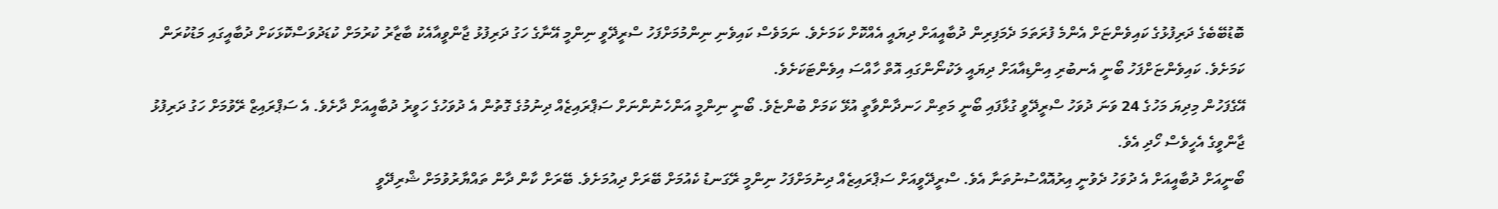ބޮޑުބޭބެގެ ދަރިފުޅުގެ ކައިވެންޏަށް އެންމެ ފުރަތަމަ ދެމަފިރިން ދުބާއީއަށް ދިޔައީ އެއްކޮށް ކަމަށެވެ. ނަމަވެސް ކައިވެނި ނިންމުމަށްފަހު ސްރީދޭވީ ނިންމީ އޭނާގެ ހަގު ދަރިފުޅު ޖާންވީއާއެކު ބާޒާރު ކުރުމަށް ކުޑަދުވަސްކޮޅަކަށް ދުބާއީގައި މަޑުކުރަން ކަމަށެވެ. ކައިވެންޏަށްފަހު ބޯނީ އެނބުރި އިންޑިއާއަށް ދިޔައީ ލަކުނޯންގައި އޮތް ހާއްސަ އިވެންޓަކަށެވެ.
އޭގެފަހުން މިދިޔަ މަހުގެ 24 ވަނަ ދުވަހު ސްރީދޭވީ ގުޅާފައި ބޯނީ މަތިން ހަނދާންވާތީ އުޅޭ ކަމަށް ބުންޏެވެ. ބޯނީ ނިންމީ އަންހެނުންނަށް ސަޕްރައިޒެއް ދިނުމުގެ ގޮތުން އެ ދުވަހުގެ ހަވީރު ދުބާއީއަށް ދާށެވެ. އެ ސަޕްރައިޒް ރޭވުމަށް ހަގު ދަރިފުޅު ޖާންވީގެ އެހީވެސް ހޯދި އެވެ.
ބޯނީއަށް ދުބާއީއަށް އެ ދުވަހު ދެވުނީ އިރުއޮއްސުނުތަނާ އެވެ. ސްރީދޭވީއަށް ސަޕްރައިޒެއް ދިނުމަށްފަހު ނިންމީ ރޭގަނޑު ކެއުމަށް ބޭރަށް ދިއުމަށެވެ. ބޭރަށް ކާން ދާން ތައްޔާރުވުމަށް ޝްރިދޭވީ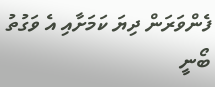ފެންވަރަން ދިޔަ ކަމަށާއި އެ ވަގުތު ބޯނީ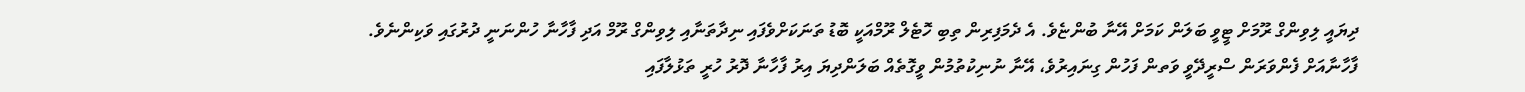ދިޔައީ ލިވިންގް ރޫމަށް ޓީވީ ބަލަން ކަމަށް އޭނާ ބުންޏެވެ. އެ ދެމަފިރިން ތިބި ހޮޓެލް ރޫމްއަކީ ބޮޑު ތަނަކަށްވެފައި ނިދާތަނާއި ލިވިންގް ރޫމް އަދި ފާހާނާ ހުންނަނީ ދުރުގައި ވަކިންނެވެ.
ފާހާނާއަށް ފެންވަރަން ސްރީދޭވީ ވަތން ފަހުން ގިނައިރުވެ، އޭނާ ނުނިކުތުމުން ވީގޮތެއް ބަލަންދިޔަ އިރު ފާހާނާ ދޮރު ހުރީ ތަޅުލާފައި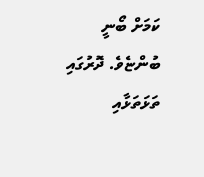ކަމަށް ބޯނީ ބުންޏެވެ. ދޮރުގައި ތަޅަތަޅާއި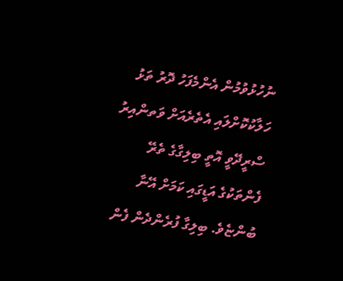ނުހުޅުވުމުން އެންމެފަހު ދޮރު ތަޅު ހަލާކުކޮށްލައި އެތެރެއަށް ވަތންއިރު ސްރީދޭވީ އޮތީ ބިލިގާގެ ތެރޭ ފެންތަކުގެ އަޑީގައި ކަމަށް އޭނާ ބުންޏެވެ. ބިލިގާ ފުރެންދެން ފެން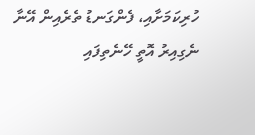ހުރިކަމަށާއި، ފެންގަނޑު ތެރެއިން އޭނާ ނެގިއިރު އޮތީ ހޭނެތިފައި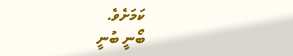ކަމަށެވެ.
ބޯނީ ބުނީ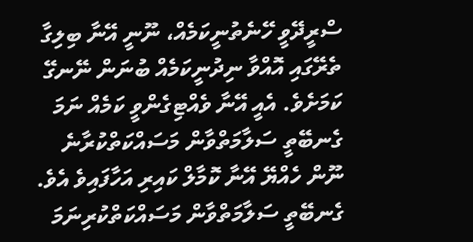ސްރީދޭވީ ހޭނެތުނީކަމެއް، ނޫނީ އޭނާ ބިލިގާ ތެރޭގައި އޮއްވާ ނިދުނީކަމެއް ބުނަން ނޭނގޭ ކަމަށެވެ. އެއީ އޭނާ ވެއްޓިގެންވީ ކަމެއް ނަމަ ގެނބޭތީ ސަލާމަތްވާން މަސައްކަތްކުރާނެ ނޫން ހެއްޔޭ އޭނާ ކޮމާލް ކައިރި އަހާފައިވެ އެވެ. ގެނބޭތީ ސަލާމަތްވާން މަސައްކަތްކުރިނަމަ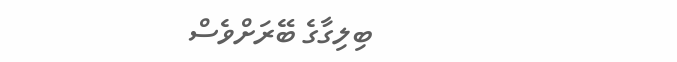ބިލިގާގެ ބޭރަށްވެސް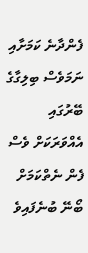ފެންދާނެ ކަމަށާއި ނަމަވެސް ބިލިގާގެ ބޭރުގައި އެއްވަރަކަށް ވެސް ފެން ނެތްކަމަށް ބޯނޭ ބުނެފައިވެ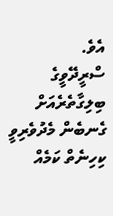އެވެ.
ސްރީދޭވީގެ ބިލިގާތެރެއަށް ގެނބެން މެދުވެރިވީ ކިހިނެތް ކަމެއް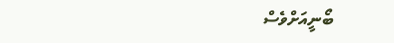ބޯނީއަށްވެސް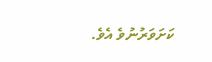ކަށަވަރުނުވެ އެވެ.